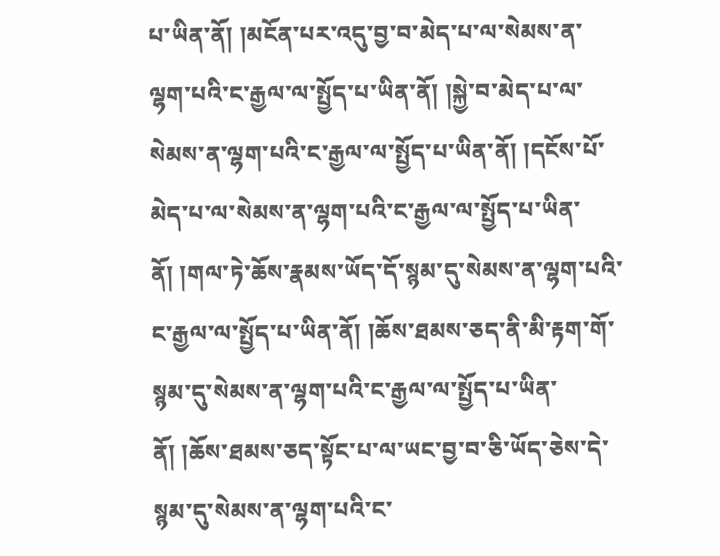པ་ཡིན་ནོ། །མངོན་པར་འདུ་བྱ་བ་མེད་པ་ལ་སེམས་ན་ལྷག་པའི་ང་རྒྱལ་ལ་སྤྱོད་པ་ཡིན་ནོ། །སྐྱེ་བ་མེད་པ་ལ་སེམས་ན་ལྷག་པའི་ང་རྒྱལ་ལ་སྤྱོད་པ་ཡིན་ནོ། །དངོས་པོ་མེད་པ་ལ་སེམས་ན་ལྷག་པའི་ང་རྒྱལ་ལ་སྤྱོད་པ་ཡིན་ནོ། །གལ་ཏེ་ཆོས་རྣམས་ཡོད་དོ་སྙམ་དུ་སེམས་ན་ལྷག་པའི་ང་རྒྱལ་ལ་སྤྱོད་པ་ཡིན་ནོ། །ཆོས་ཐམས་ཅད་ནི་མི་རྟག་གོ་སྙམ་དུ་སེམས་ན་ལྷག་པའི་ང་རྒྱལ་ལ་སྤྱོད་པ་ཡིན་ནོ། །ཆོས་ཐམས་ཅད་སྟོང་པ་ལ་ཡང་བྱ་བ་ཅི་ཡོད་ཅེས་དེ་སྙམ་དུ་སེམས་ན་ལྷག་པའི་ང་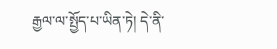རྒྱལ་ལ་སྤྱོད་པ་ཡིན་ཏེ། དེ་ནི་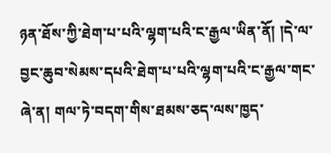ཉན་ཐོས་ཀྱི་ཐེག་པ་པའི་ལྷག་པའི་ང་རྒྱལ་ཡིན་ནོ། །དེ་ལ་བྱང་ཆུབ་སེམས་དཔའི་ཐེག་པ་པའི་ལྷག་པའི་ང་རྒྱལ་གང་ཞེ་ན། གལ་ཏེ་བདག་གིས་ཐམས་ཅད་ལས་ཁྱད་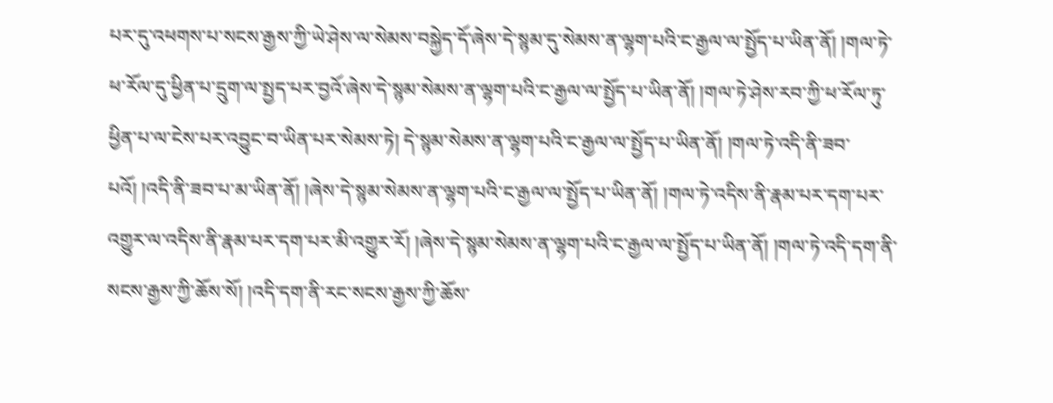པར་དུ་འཕགས་པ་སངས་རྒྱས་ཀྱི་ཡེ་ཤེས་ལ་སེམས་བསྐྱེད་དོ་ཞེས་དེ་སྙམ་དུ་སེམས་ན་ལྷག་པའི་ང་རྒྱལ་ལ་སྤྱོད་པ་ཡིན་ནོ། །གལ་ཏེ་ཕ་རོལ་དུ་ཕྱིན་པ་དྲུག་ལ་སྤྱད་པར་བྱའོ་ཞེས་དེ་སྙམ་སེམས་ན་ལྷག་པའི་ང་རྒྱལ་ལ་སྤྱོད་པ་ཡིན་ནོ། །གལ་ཏེ་ཤེས་རབ་ཀྱི་ཕ་རོལ་ཏུ་ཕྱིན་པ་ལ་ངེས་པར་འབྱུང་བ་ཡིན་པར་སེམས་ཏེ། དེ་སྙམ་སེམས་ན་ལྷག་པའི་ང་རྒྱལ་ལ་སྤྱོད་པ་ཡིན་ནོ། །གལ་ཏེ་འདི་ནི་ཟབ་པའོ། །འདི་ནི་ཟབ་པ་མ་ཡིན་ནོ། །ཞེས་དེ་སྙམ་སེམས་ན་ལྷག་པའི་ང་རྒྱལ་ལ་སྤྱོད་པ་ཡིན་ནོ། །གལ་ཏེ་འདིས་ནི་རྣམ་པར་དག་པར་འགྱུར་ལ་འདིས་ནི་རྣམ་པར་དག་པར་མི་འགྱུར་རོ། །ཞེས་དེ་སྙམ་སེམས་ན་ལྷག་པའི་ང་རྒྱལ་ལ་སྤྱོད་པ་ཡིན་ནོ། །གལ་ཏེ་འདི་དག་ནི་སངས་རྒྱས་ཀྱི་ཆོས་སོ། །འདི་དག་ནི་རང་སངས་རྒྱས་ཀྱི་ཆོས་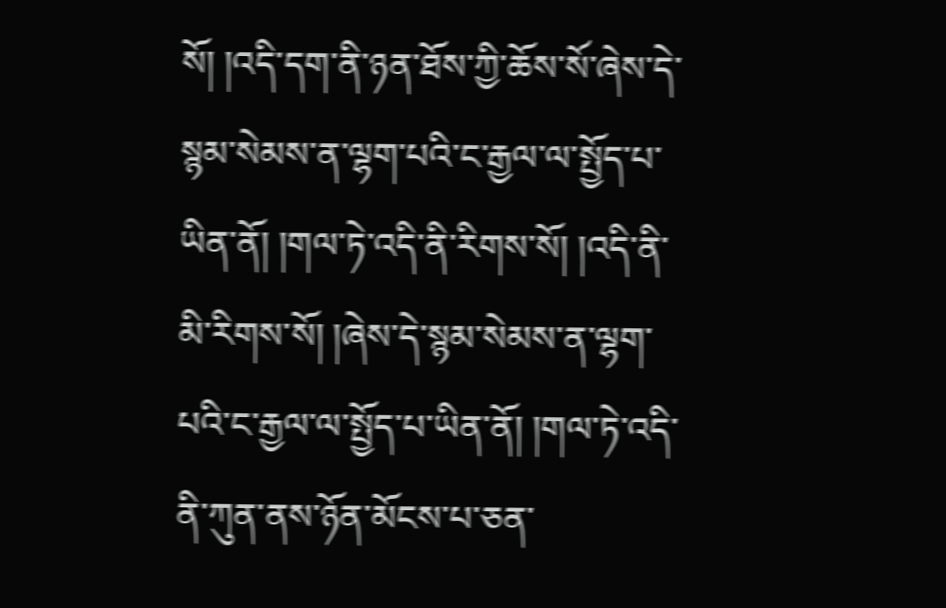སོ། །འདི་དག་ནི་ཉན་ཐོས་ཀྱི་ཆོས་སོ་ཞེས་དེ་སྙམ་སེམས་ན་ལྷག་པའི་ང་རྒྱལ་ལ་སྤྱོད་པ་ཡིན་ནོ། །གལ་ཏེ་འདི་ནི་རིགས་སོ། །འདི་ནི་མི་རིགས་སོ། །ཞེས་དེ་སྙམ་སེམས་ན་ལྷག་པའི་ང་རྒྱལ་ལ་སྤྱོད་པ་ཡིན་ནོ། །གལ་ཏེ་འདི་ནི་ཀུན་ནས་ཉོན་མོངས་པ་ཅན་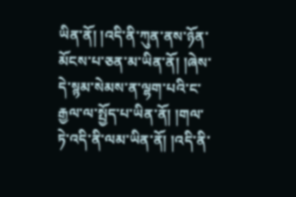ཡིན་ནོ། །འདི་ནི་ཀུན་ནས་ཉོན་མོངས་པ་ཅན་མ་ཡིན་ནོ། །ཞེས་དེ་སྙམ་སེམས་ན་ལྷག་པའི་ང་རྒྱལ་ལ་སྤྱོད་པ་ཡིན་ནོ། །གལ་ཏེ་འདི་ནི་ལམ་ཡིན་ནོ། །འདི་ནི་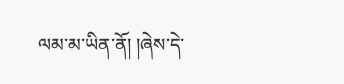ལམ་མ་ཡིན་ནོ། །ཞེས་དེ་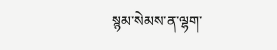སྙམ་སེམས་ན་ལྷག་